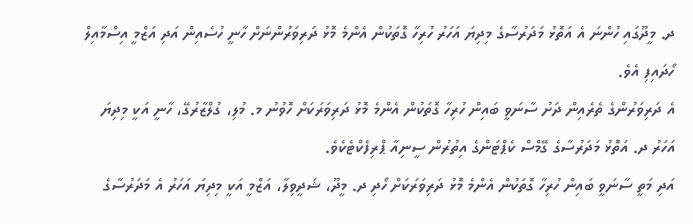ދ. މީދޫގައި ހުންނަ އެ އަތޮޅު މަދަރުސާގެ މިދިޔަ އަހަރު ހުރިހާ ގޮތަކުން އެންމެ މޮޅު ދަރިވަރުންނަށް ހާނީ ހުސެއިން އަދި އަޒްމީ އިސްމާއިލް ހޯދައިފި އެވެ.
އެ ދަރިވަރުންގެ ތެރެއިން ދަށު ސާނަވީ ބައިން ހުރިހާ ގޮތަކުން އެންމެ މޮޅު ދަރިވަރަކަށް ހޮވުނު މ. މުލި، ގުލްޒާރުގޭ، ހާނީ އަކީ މިދިޔަ އަހަރު ދ. އަތޮޅު މަދަރުސާގެ ގޭމްސް ކެޕްޓަންގެ އިތުރުން ސީނިއާ ޕްރިފެކްޓެކެވެ.
އަދި މަތީ ސާނަވީ ބައިން ހުރިހާ ގޮތަކުން އެންމެ މޮޅު ދަރިވަރަކަށް ހޯދި ދ. މީދޫ، ޝަދީވިލާ، އަޒްމީ އަކީ މިދިޔަ އަހަރު އެ މަދަރުސާގެ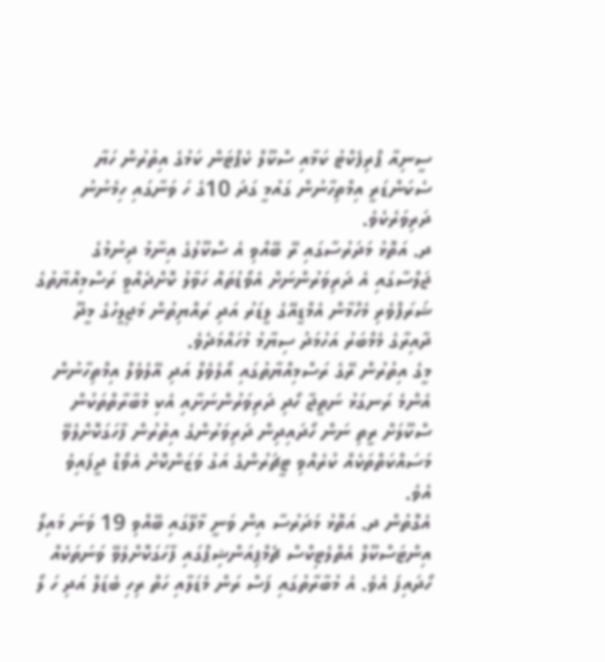ސީނިއާ ޕްރިފެކްޓު ކަމާއި ސްކޫލް ކެޕްޓަން ކަމުގެ އިތުރުން ހަޔާ ސެކަންޑަރީ އިމްތިހާނުން ގައުމީ ގަދަ 10ގެ ހަ ވަނާގައި ހިމެނުނު ދަރިވަރެކެވެ.
ދ. އަތޮޅު މަދަރުސާގައި ރޭ ބޭއްވި އެ ސްކޫލުގެ އިނާމު ދިނުމުގެ ޖަލްސާގައި އެ ދަރިވަރުންނަށް އެވޯޑުތައް ހަވާލު ކޮށްދެއްވީ ރަސްމިއްޔާތުގެ ޝަރަފްވެރި މެހްމާން އެމްޑީއޭގެ ލީޑަރު އަދި ރައްޔިތުން މަޖިލީހުގެ މީދޫ ދާއިރާގެ މެމްބަރު އަހުމަދު ސިޔާމު މުހައްމަދެވެ.
މީގެ އިތުރުން ރޭގެ ރަސްމިއްޔާތުގައި އޯލެވެލް އަދި އޭލެވެލް އިމްތިހާނުން އެންމެ ރަނގަޅު ނަތީޖާ ހޯދި ދަރިވަރުންނަށާއި އެކި މުބާރާތްތަކުން ސްކޫލަށް ރީތި ނަން ހޯދައިދިން ދަރިވަރުންގެ އިތުރުން ފާހަގަކޮށްލެވޭ މަސައްކަތްތަކެއް ކުރެއްވި ޓީޗަރުންގެ އަގު ވަޒަންކޮށް އެވޯޑް ދީފައިވެ އެވެ.
އެގޮތުން ދ. އަތޮޅު މަދަރުސާ އިން ވަނީ މާލޭގައި ބޭއްވި 19 ވަނަ މައިލޯ އިންޓަސްކޫލް އެތްލެޓިކްސް ޗެމްޕިއަންޝިޕްގައި ފާހަގަކޮށްލެވޭ ވަނަތަކެއް ހޯދައިފަ އެވެ. އެ މުބާރާތުގައި ފަސް ރަން މެޑަލާއި ހަތް ރިހި ބެޑަލް އަދި ހަ ލޯ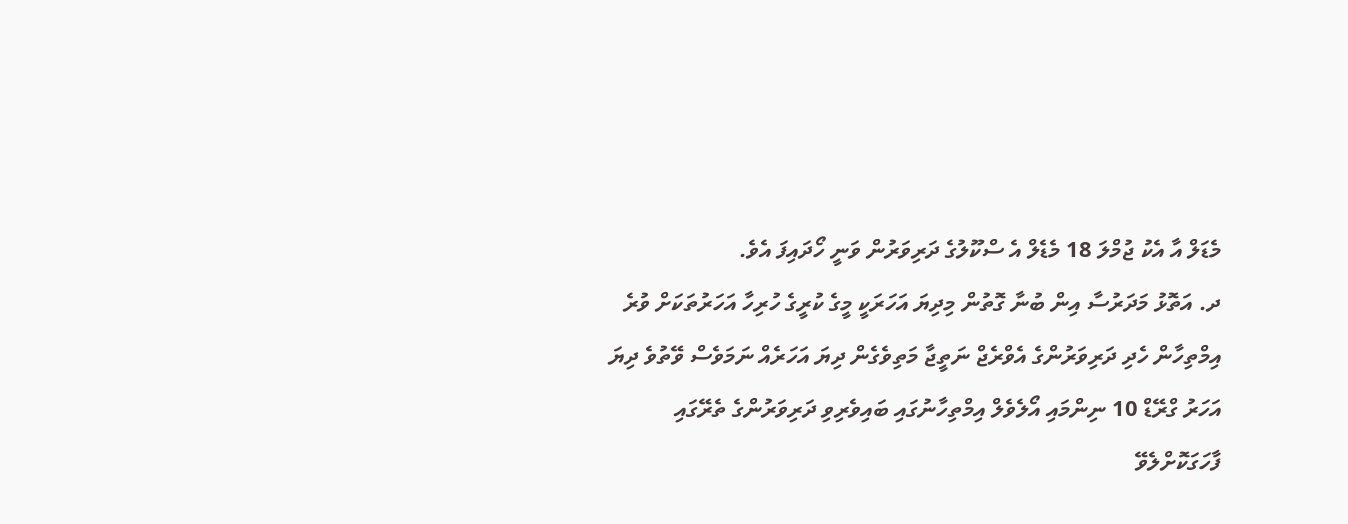މެޑަލް އާ އެކު ޖުމްލަ 18 މެޑެލް އެ ސްކޫލުގެ ދަރިވަރުން ވަނީ ހޯދައިފަ އެވެ.
ދ. އަތޮޅު މަދަރުސާ އިން ބުނާ ގޮތުން މިދިޔަ އަހަރަކީ މީގެ ކުރީގެ ހުރިހާ އަހަރުތަކަށް ވުރެ އިމްތިހާން ހެދި ދަރިވަރުންގެ އެވްރެޖް ނަތީޖާ މަތިވެގެން ދިޔަ އަހަރެއް ނަމަވެސް ވޭތުވެ ދިޔަ އަހަރު ގްރޭޑް 10 ނިންމައި އޯލެވެލް އިމްތިހާނުގައި ބައިވެރިވި ދަރިވަރުންގެ ތެރޭގައި ފާހަގަކޮށްލެވޭ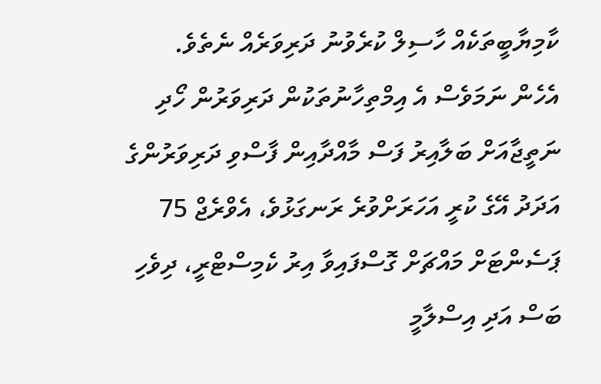ކާމިޔާބީތަކެއް ހާސިލް ކުރެވުނު ދަރިވަރެއް ނެތެވެ.
އެހެން ނަމަވެސް އެ އިމްތިހާނުތަކުން ދަރިވަރުން ހޯދި ނަތީޖާއަށް ބަލާއިރު ފަސް މާއްދާއިން ފާސްވި ދަރިވަރުންގެ އަދަދު އޭގެ ކުރީ އަހަރަށްވުރެ ރަނގަޅުވެ، އެވްރެޖް 75 ޕަސެންޓަށް މައްޗަށް ގޮސްފައިވާ އިރު ކެމިސްޓްރީ، ދިވެހި ބަސް އަދި އިސްލާމީ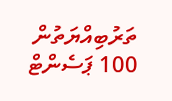ތަރުބިއްޔަތުން 100 ޕަސެންޓް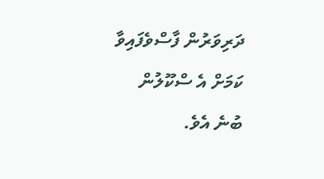ދަރިވަރުން ފާސްވެފައިވާ ކަމަށް އެ ސްކޫލުން ބުނެ އެވެ.